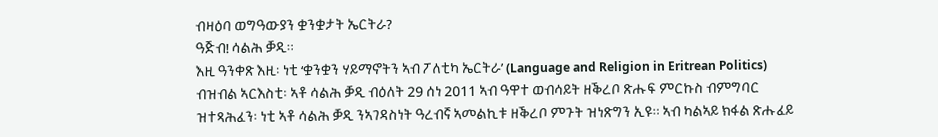ብዛዕባ ወግዓውያን ቋንቋታት ኤርትራ?
ዓጅብ! ሳልሕ ቓዲ።
እዚ ዓንቀጽ እዚ፡ ነቲ ‘ቋንቋን ሃይማኖትን ኣብ ፖለቲካ ኤርትራ’ (Language and Religion in Eritrean Politics) ብዝብል ኣርእስቲ፡ ኣቶ ሳልሕ ቓዲ ብዕለት 29 ሰነ 2011 ኣብ ዓዋተ ወብሳይት ዘቕረቦ ጽሑፍ ምርኩስ ብምግባር ዝተጻሕፈን፡ ነቲ ኣቶ ሳልሕ ቓዲ ንኣገዳስነት ዓረብኛ ኣመልኪቱ ዘቕረቦ ምጉት ዝነጽግን ኢዩ። ኣብ ካልኣይ ክፋል ጽሑፈይ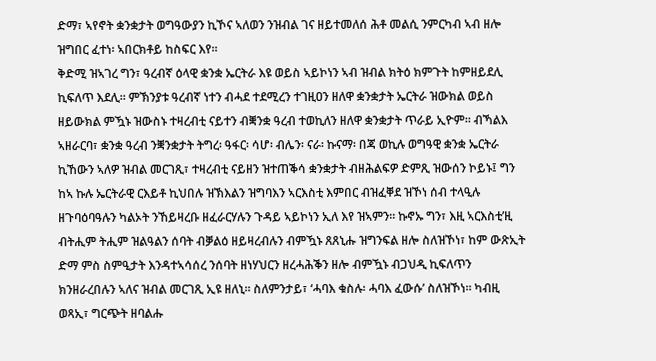ድማ፣ ኣየኖት ቋንቋታት ወግዓውያን ኪኾና ኣለወን ንዝብል ገና ዘይተመለሰ ሕቶ መልሲ ንምርካብ ኣብ ዘሎ ዝግበር ፈተነ፡ ኣበርክቶይ ከስፍር እየ።
ቅድሚ ዝኣገረ ግን፣ ዓረብኛ ዕላዊ ቋንቋ ኤርትራ እዩ ወይስ ኣይኮነን ኣብ ዝብል ክትዕ ክምጉት ከምዘይደሊ ኪፍለጥ እደሊ። ምኽንያቱ ዓረብኛ ነተን ብሓደ ተደሚረን ተገዚዐን ዘለዋ ቋንቋታት ኤርትራ ዝውክል ወይስ ዘይውክል ምዃኑ ዝውስኑ ተዛረብቲ ናይተን ብቛንቋ ዓረብ ተወኪለን ዘለዋ ቋንቋታት ጥራይ ኢዮም። ብኻልእ ኣዘራርባ፣ ቋንቋ ዓረብ ንቛንቋታት ትግረ፡ ዓፋር፡ ሳሆ፡ ብሌን፡ ናራ፡ ኩናማ፡ በጃ ወኪሉ ወግዓዊ ቋንቋ ኤርትራ ኪኸውን ኣለዎ ዝብል መርገጺ፣ ተዛረብቲ ናይዘን ዝተጠቕሳ ቋንቋታት ብዘሕልፍዎ ድምጺ ዝውሰን ኮይኑ፤ ግን ከኣ ኩሉ ኤርትራዊ ርእይቶ ኪህበሉ ዝኽእልን ዝግባእን ኣርእስቲ እምበር ብዝፈቐደ ዝኾነ ሰብ ተላዒሉ ዘጉባዕባዓሉን ካልኦት ንኸይዛረቡ ዘፈራርሃሉን ጉዳይ ኣይኮነን ኢለ እየ ዝኣምን። ኩኖኡ ግን፣ እዚ ኣርእስቲ’ዚ ብትሒም ትሒም ዝልዓልን ሰባት ብቓልዕ ዘይዛረብሉን ብምዃኑ ጸጸኒሑ ዝግንፍል ዘሎ ስለዝኾነ፣ ከም ውጽኢት ድማ ምስ ስምዒታት እንዳተኣሳሰረ ንሰባት ዘነሃህርን ዘረሓሕቕን ዘሎ ብምዃኑ ብጋህዲ ኪፍለጥን ክንዘራረበሉን ኣለና ዝብል መርገጺ ኢዩ ዘለኒ። ስለምንታይ፣ ‘ሓባእ ቁስሉ፡ ሓባእ ፈውሱ’ ስለዝኾነ። ካብዚ ወጻኢ፣ ግርጭት ዘባልሑ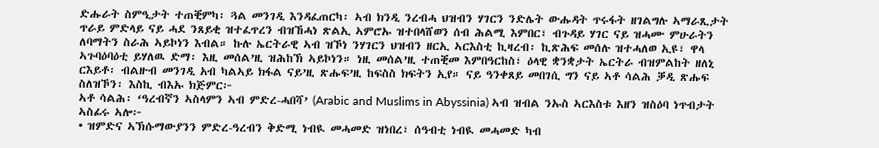ድሑራት ስምዒታት ተጠቒምካ፡ ጓል መንገዲ እንዳፈጠርካ፡ ኣብ ክንዲ ንረብሓ ህዝብን ሃገርን ንድሌት ውሑዳት ጥሩፋት ዘገልግሉ ኣማራጺታት ጥራይ ምድላይ ናይ ሓደ ንጸይቂ ዝተፈጥረን ብዝኸሓነ ጽልኢ ኣምሮኡ ዝተበላሸወን ሰብ ሕልሚ እምበር፣ ብጉዳይ ሃገር ናይ ዝሓሙ ምሁራትን ለባማትን ስራሕ ኣይኮነን እብል። ኩሉ ኤርትራዊ ኣብ ዝኾነ ንሃገርን ህዝብን ዘርኢ ኣርእስቲ ኪዛረብ፡ ኪጽሕፍ መሰሉ ዝተሓለወ ኢዩ፣ ዋላ ኣጉባዕባዕቲ ይሃለዉ ድማ፡ እዚ መሰል’ዚ ዝሕከኽ ኣይኮነን። ነዚ መሰል’ዚ ተጠቒመ እምበዓርከስ፣ ዕላዊ ቋንቋታት ኤርትራ ብዝምልከት ዘለኒ ርእይቶ፡ ብልዙብ መንገዲ አብ ካልኣይ ክፋል ናይ’ዚ ጽሑፍ’ዚ ከፍስስ ክፍትን ኢየ። ናይ ዓንቀጸይ መበገሲ ግን ናይ ኣቶ ሳልሕ ቓዲ ጽሑፍ ስለዝኾን፡ እስኪ ብእኡ ክጅምር፦
ኣቶ ሳልሕ፡ ‘ዓረብኛን ኣስላምን ኣብ ምድረ-ሓበሻ’ (Arabic and Muslims in Abyssinia) ኣብ ዝብል ንኡስ ኣርእስቱ እዘን ዝስዕባ ነጥብታት ኣስፊሩ ኣሎ፦
• ዝምድና ኣኽሱማውያንን ምድረ-ዓረብን ቅድሚ ነብዪ መሓመድ ዝነበረ፣ ሰዓብቲ ነብዪ መሓመድ ካብ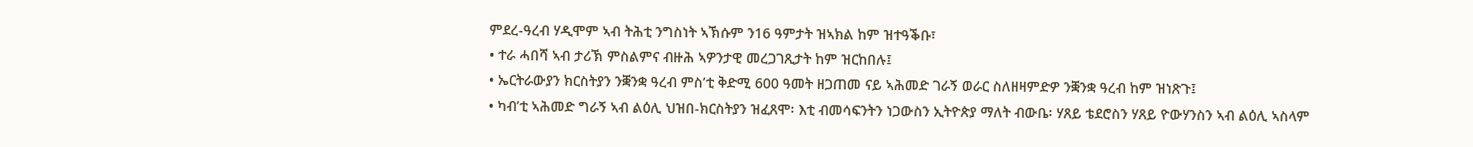ምደረ-ዓረብ ሃዲሞም ኣብ ትሕቲ ንግስነት ኣኽሱም ን16 ዓምታት ዝኣክል ከም ዝተዓቕቡ፣
• ተራ ሓበሻ ኣብ ታሪኽ ምስልምና ብዙሕ ኣዎንታዊ መረጋገጺታት ከም ዝርከበሉ፤
• ኤርትራውያን ክርስትያን ንቛንቋ ዓረብ ምስ’ቲ ቅድሚ 600 ዓመት ዘጋጠመ ናይ ኣሕመድ ገራኝ ወራር ስለዘዛምድዎ ንቛንቋ ዓረብ ከም ዝነጽጉ፤
• ካብ’ቲ ኣሕመድ ግራኝ ኣብ ልዕሊ ህዝበ-ክርስትያን ዝፈጸሞ፡ እቲ ብመሳፍንትን ነጋውስን ኢትዮጵያ ማለት ብውቤ፡ ሃጸይ ቴደሮስን ሃጸይ ዮውሃንስን ኣብ ልዕሊ ኣስላም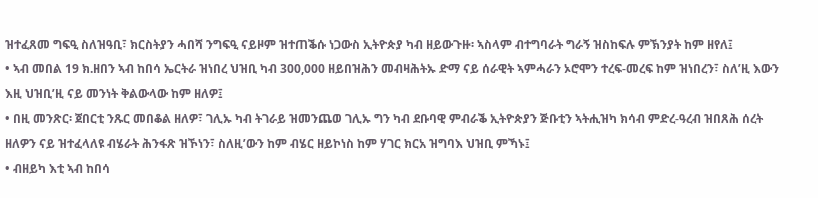ዝተፈጸመ ግፍዒ ስለዝዓቢ፣ ክርስትያን ሓበሻ ንግፍዒ ናይዞም ዝተጠቕሱ ነጋውስ ኢትዮጵያ ካብ ዘይውጉዙ፡ ኣስላም ብተግባራት ግራኝ ዝስከፍሉ ምኽንያት ከም ዘየለ፤
• ኣብ መበል 19 ክ.ዘበን ኣብ ከበሳ ኤርትራ ዝነበረ ህዝቢ ካብ 300,000 ዘይበዝሕን መብዛሕትኡ ድማ ናይ ሰራዊት ኣምሓራን ኦሮሞን ተረፍ-መረፍ ከም ዝነበረን፣ ስለ’ዚ እውን እዚ ህዝቢ’ዚ ናይ መንነት ቅልውላው ከም ዘለዎ፤
• በዚ መንጽር፡ ጀበርቲ ንጹር መበቆል ዘለዎ፣ ገሊኡ ካብ ትገራይ ዝመንጨወ ገሊኡ ግን ካብ ደቡባዊ ምብራቕ ኢትዮጵያን ጅቡቲን ኣትሒዝካ ክሳብ ምድረ-ዓረብ ዝበጸሕ ሰረት ዘለዎን ናይ ዝተፈላለዩ ብሄራት ሕንፋጽ ዝኾነን፣ ስለዚ’ውን ከም ብሄር ዘይኮነስ ከም ሃገር ክርአ ዝግባእ ህዝቢ ምኻኑ፤
• ብዘይካ እቲ ኣብ ከበሳ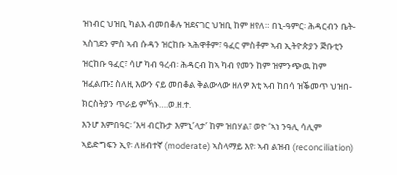ዝነብር ህዝቢ ካልእ ብመበቆሉ ዝደናገር ህዝቢ ከም ዘየለ። በኒ-ዓምር፡ ሕዳርብን ቤት-ኣስገደን ምስ ኣብ ሱዳን ዝርከቡ ኣሕዋቶም፣ ዓፈር ምስቶም ኣብ ኢትዮጵያን ጅቡቲን ዝርከቡ ዓፈር፣ ሳሆ ካብ ዓረብ፡ ሕዳርብ ከኣ ካብ የመን ከም ዝምንጭዉ ከም ዝፈልጡ፤ ስለዚ እውን ናይ መበቆል ቅልውላው ዘለዎ እቲ ኣብ ከበሳ ዝቕመጥ ህዝበ-ክርስትያን ጥራይ ምኻኑ….ወ.ዘ.ተ.
እንሆ እምበዓር፡ ‘እዛ ብርኩታ እምኒ’ላታ’ ከም ዝበሃል፣ ወዮ ‘ኣነ ንዓሊ ሳሊም ኣይድግፍን ኢየ፡ ለዘብተኛ (moderate) ኣስላማይ እየ፡ ኣብ ልዝብ (reconciliation)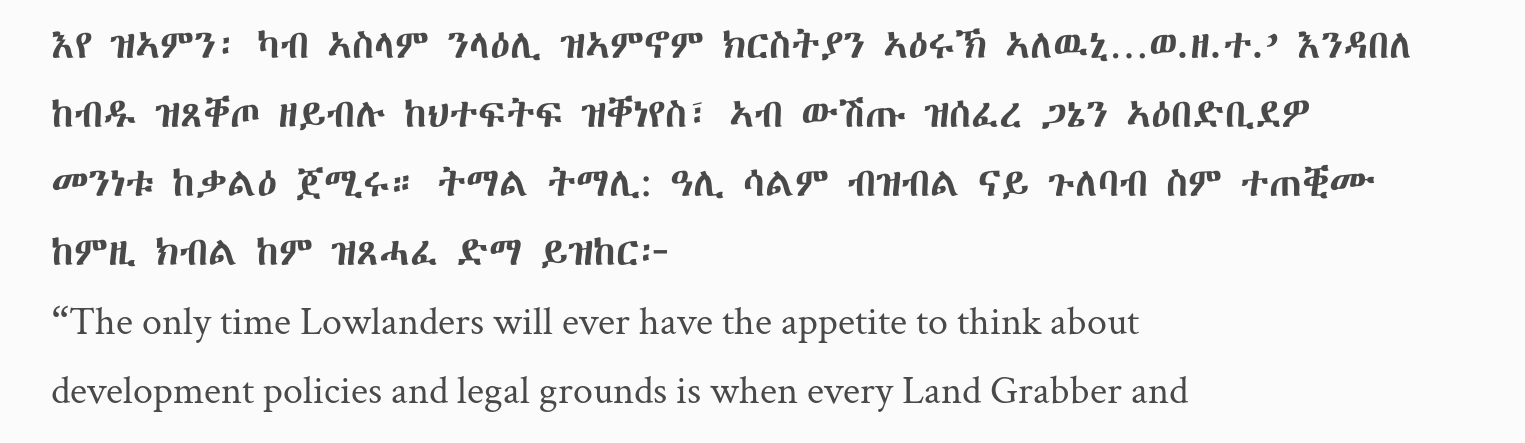እየ ዝኣምን፡ ካብ ኣስላም ንላዕሊ ዝኣምኖም ክርስትያን ኣዕሩኽ ኣለዉኒ…ወ.ዘ.ተ.’ እንዳበለ ከብዱ ዝጸቐጦ ዘይብሉ ከህተፍትፍ ዝቐነየስ፣ ኣብ ውሽጡ ዝሰፈረ ጋኔን ኣዕበድቢደዎ መንነቱ ከቃልዕ ጀሚሩ። ትማል ትማሊ: ዓሊ ሳልም ብዝብል ናይ ጉለባብ ስም ተጠቒሙ ከምዚ ክብል ከም ዝጸሓፈ ድማ ይዝከር፦
“The only time Lowlanders will ever have the appetite to think about development policies and legal grounds is when every Land Grabber and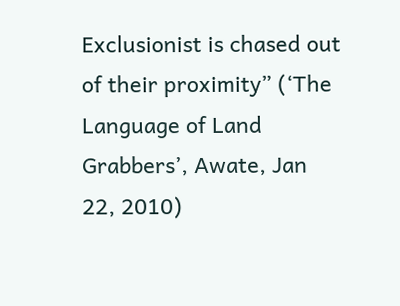Exclusionist is chased out of their proximity” (‘The Language of Land Grabbers’, Awate, Jan 22, 2010)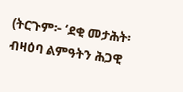(ትርጉም፦ ‘ደቂ መታሕት፡ ብዛዕባ ልምዓትን ሕጋዊ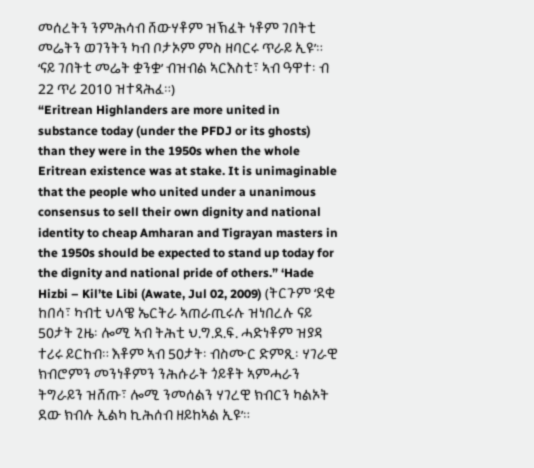መሰረትን ንምሕሳብ ሸውሃቶም ዝኽፈት ነቶም ገበትቲ መሬትን ወገንትን ካብ ቦታኦም ምስ ዘባርሩ ጥራይ ኢዩ’። ‘ናይ ገበትቲ መሬት ቋንቋ’ ብዝብል ኣርእስቲ፣ ኣብ ዓዋተ፡ ብ 22 ጥሪ 2010 ዝተጻሕፈ።)
“Eritrean Highlanders are more united in substance today (under the PFDJ or its ghosts) than they were in the 1950s when the whole Eritrean existence was at stake. It is unimaginable that the people who united under a unanimous consensus to sell their own dignity and national identity to cheap Amharan and Tigrayan masters in the 1950s should be expected to stand up today for the dignity and national pride of others.” ‘Hade Hizbi – Kil’te Libi (Awate, Jul 02, 2009) (ትርጉም ‘ደቂ ከበሳ፣ ካብቲ ህላዌ ኤርትራ ኣጠራጢሩሉ ዝነበረሉ ናይ 50ታት ጊዜ፡ ሎሚ ኣብ ትሕቲ ህ.ግ.ደ.ፍ. ሓድነቶም ዝያዳ ተሪሩ ይርከብ። እቶም ኣብ 50ታት፡ ብስሙር ድምጺ፡ ሃገራዊ ክብሮምን መንነቶምን ንሕሱራት ጎይቶት ኣምሓራን ትግራይን ዝሸጡ፣ ሎሚ ንመሰልን ሃገረዊ ክብርን ካልኦት ደው ክብሉ ኢልካ ኪሕሰብ ዘይከኣል ኢዩ’።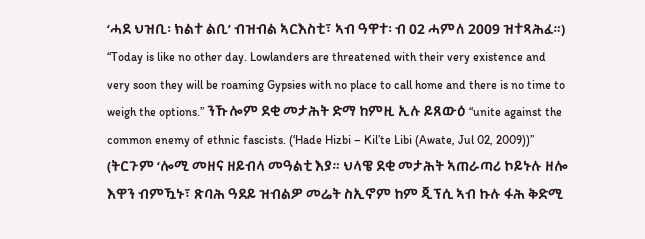‘ሓደ ህዝቢ፡ ክልተ ልቢ’ ብዝብል ኣርእስቲ፣ ኣብ ዓዋተ፡ ብ 02 ሓምለ 2009 ዝተጻሕፈ።)
“Today is like no other day. Lowlanders are threatened with their very existence and very soon they will be roaming Gypsies with no place to call home and there is no time to weigh the options.” ንኹሎም ደቂ መታሕት ድማ ከምዚ ኢሉ ይጸውዕ “unite against the common enemy of ethnic fascists. (‘Hade Hizbi – Kil’te Libi (Awate, Jul 02, 2009))” (ትርጉም ‘ሎሚ መዘና ዘይብላ መዓልቲ እያ። ህላዌ ደቂ መታሕት ኣጠራጣሪ ኮይኑሉ ዘሎ እዋን ብምዃኑ፣ ጽባሕ ዓደይ ዝብልዎ መሬት ስኢኖም ከም ጂፕሲ ኣብ ኩሉ ፋሕ ቅድሚ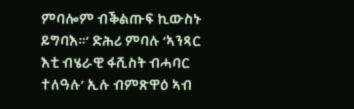ምባሎም ብቕልጡፍ ኪውስኑ ይግባእ።’ ድሕሪ ምባሉ ‘ኣንጻር እቲ ብሄራዊ ፋሺስት ብሓባር ተለዓሉ’ ኢሉ ብምጽዋዕ ኣብ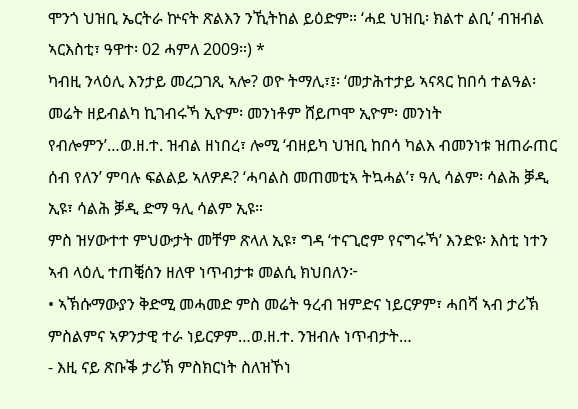ሞንጎ ህዝቢ ኤርትራ ኵናት ጽልእን ንኺትከል ይዕድም። ‘ሓደ ህዝቢ፡ ክልተ ልቢ’ ብዝብል ኣርእስቲ፣ ዓዋተ፡ 02 ሓምለ 2009።) *
ካብዚ ንላዕሊ እንታይ መረጋገጺ ኣሎ? ወዮ ትማሊ፣፤፡ ‘መታሕተታይ ኣናጻር ከበሳ ተልዓል፡ መሬት ዘይብልካ ኪገብሩኻ ኢዮም፡ መንነቶም ሸይጦሞ ኢዮም፡ መንነት የብሎምን’…ወ.ዘ.ተ. ዝብል ዘነበረ፣ ሎሚ ‘ብዘይካ ህዝቢ ከበሳ ካልእ ብመንነቱ ዝጠራጠር ሰብ የለን’ ምባሉ ፍልልይ ኣለዎዶ? ‘ሓባልስ መጠመቲኣ ትኳሓል’፣ ዓሊ ሳልም፡ ሳልሕ ቓዲ ኢዩ፣ ሳልሕ ቓዲ ድማ ዓሊ ሳልም ኢዩ።
ምስ ዝሃውተተ ምህውታት መቸም ጽላለ ኢዩ፣ ግዳ ‘ተናጊሮም የናግሩኻ’ እንድዩ፡ እስቲ ነተን ኣብ ላዕሊ ተጠቒሰን ዘለዋ ነጥብታቱ መልሲ ክህበለን፦
• ኣኽሱማውያን ቅድሚ መሓመድ ምስ መሬት ዓረብ ዝምድና ነይርዎም፣ ሓበሻ ኣብ ታሪኽ ምስልምና ኣዎንታዊ ተራ ነይርዎም…ወ.ዘ.ተ. ንዝብሉ ነጥብታት…
- እዚ ናይ ጽቡቕ ታሪኽ ምስክርነት ስለዝኾነ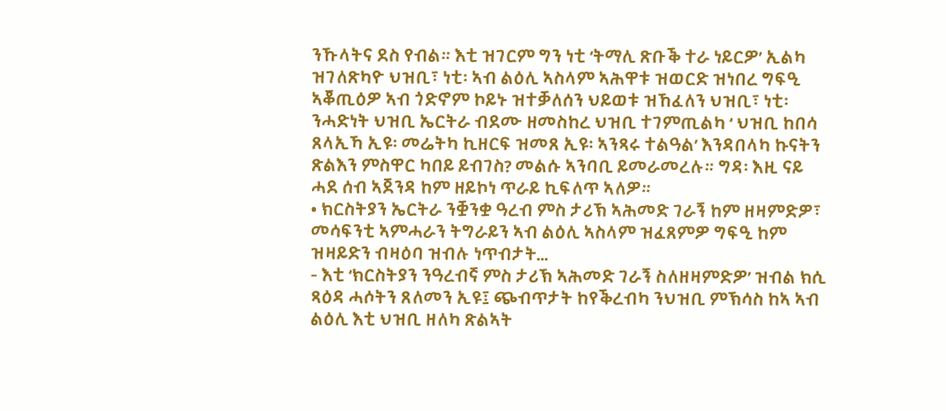ንኹላትና ደስ የብል። እቲ ዝገርም ግን ነቲ ‘ትማሊ ጽቡቕ ተራ ነይርዎ’ ኢልካ ዝገለጽካዮ ህዝቢ፣ ነቲ፡ ኣብ ልዕሊ ኣስላም ኣሕዋቱ ዝወርድ ዝነበረ ግፍዒ ኣቖጢዕዎ ኣብ ጎድኖም ኮይኑ ዝተቓለሰን ህይወቱ ዝኸፈለን ህዝቢ፣ ነቲ፡ ንሓድነት ህዝቢ ኤርትራ ብደሙ ዘመስከረ ህዝቢ ተገምጢልካ ‘ ህዝቢ ከበሳ ጸላኢኻ ኢዩ፡ መሬትካ ኪዘርፍ ዝመጸ ኢዩ፡ ኣንጻሩ ተልዓል’ እንዳበላካ ኩናትን ጽልእን ምስዋር ካበይ ይብገስ? መልሱ ኣንባቢ ይመራመረሉ። ግዳ፡ እዚ ናይ ሓደ ሰብ ኣጀንዳ ከም ዘይኮነ ጥራይ ኪፍለጥ ኣለዎ።
• ክርስትያን ኤርትራ ንቛንቋ ዓረብ ምስ ታሪኽ ኣሕመድ ገራኝ ከም ዘዛምድዎ፣ መሳፍንቲ ኣምሓራን ትግራይን ኣብ ልዕሊ ኣስላም ዝፈጸምዎ ግፍዒ ከም ዝዛይድን ብዛዕባ ዝብሉ ነጥብታት…
- እቲ ‘ክርስትያን ንዓረብኛ ምስ ታሪኽ ኣሕመድ ገራኝ ስለዘዛምድዎ’ ዝብል ክሲ ጻዕዳ ሓሶትን ጸለመን ኢዩ፤ ጭብጥታት ከየቕረብካ ንህዝቢ ምኽሳስ ከኣ ኣብ ልዕሊ እቲ ህዝቢ ዘለካ ጽልኣት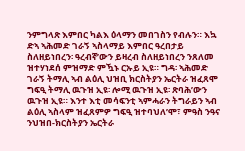ንምግላጽ እምበር ካልእ ዕላማን መበገስን የብሉን። እኳ ድኣ ኣሕመድ ገራኝ ኣስላማይ እምበር ዓረበታይ ስለዘይነበረን፡ ዓረብኛ’ውን ይዛረብ ስለዘይነበረን ንጸለመ ዝተሃነደሰ ምዝማድ ምዃኑ ርኡይ ኢዩ። ግዳ፡ ኣሕመድ ገራኝ ትማሊ ኣብ ልዕሊ ህዝቢ ክርስትያን ኤርትራ ዝፈጸሞ ግፍዒ ትማሊ ዉጉዝ ኢዩ፡ ሎሚ ዉጉዝ ኢዩ፡ ጽባሕ’ውን ዉጉዝ ኢዩ። እንተ እቲ መሳፍንቲ ኣምሓራን ትግራይን ኣብ ልዕሊ ኣስላም ዝፈጸምዎ ግፍዒ ዝተባህለ’ሞ፣ ምዓስ ንዓና ንህዝበ-ክርስትያን ኤርትራ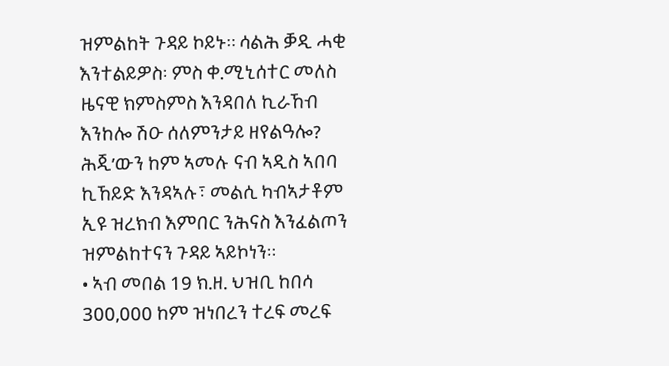ዝምልከት ጉዳይ ኮይኑ። ሳልሕ ቓዲ ሓቂ እንተልይዎስ፡ ምስ ቀ.ሚኒሰተር መለስ ዜናዊ ክምስምስ እንዳበለ ኪራኸብ እንከሎ ሽዑ ሰለምንታይ ዘየልዓሎ? ሕጂ’ውን ከም ኣመሉ ናብ ኣዲስ ኣበባ ኪኸይድ እንዳኣሉ፣ መልሲ ካብኣታቶም ኢዩ ዝረክብ እምበር ንሕናስ እንፈልጦን ዝምልከተናን ጉዳይ ኣይኮነን።
• ኣብ መበል 19 ክ.ዘ. ህዝቢ ከበሳ 300,000 ከም ዝነበረን ተረፍ መረፍ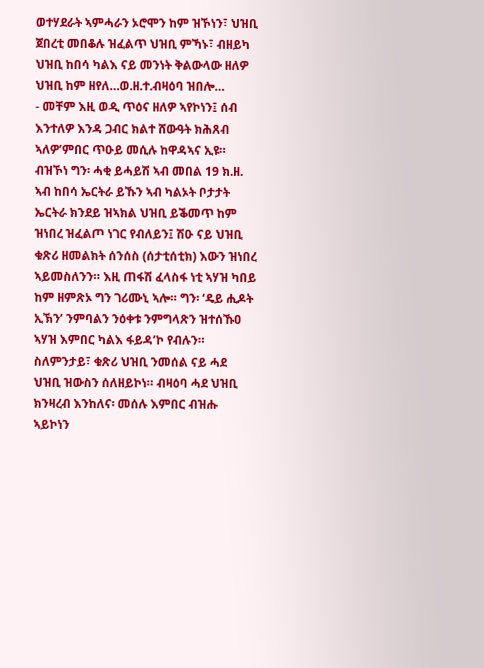ወተሃደራት ኣምሓራን ኦሮሞን ከም ዝኾነን፣ ህዝቢ ጀበረቲ መበቆሉ ዝፈልጥ ህዝቢ ምኻኑ፣ ብዘይካ ህዝቢ ከበሳ ካልእ ናይ መንነት ቅልውላው ዘለዎ ህዝቢ ከም ዘየለ…ወ.ዘ.ተ.ብዛዕባ ዝበሎ…
- መቸም እዚ ወዲ ጥዕና ዘለዎ ኣየኮነን፤ ሰብ እንተለዎ እንዳ ጋብር ክልተ ሸውዓት ክሕጸብ ኣለዎ’ምበር ጥዑይ መሲሉ ከዋዳኣና ኢዩ። ብዝኾነ ግን፡ ሓቂ ይሓይሽ ኣብ መበል 19 ክ.ዘ. ኣብ ከበሳ ኤርትራ ይኹን ኣብ ካልኦት ቦታታት ኤርትራ ክንደይ ዝኣክል ህዝቢ ይቕመጥ ከም ዝነበረ ዝፈልጦ ነገር የብለይን፤ ሽዑ ናይ ህዝቢ ቁጽሪ ዘመልክት ሰንሰስ (ሰታቲሰቲክ) እውን ዝነበረ ኣይመስለንን። እዚ ጠፋሽ ፈላስፋ ነቲ ኣሃዝ ካበይ ከም ዘምጽኦ ግን ገሪሙኒ ኣሎ። ግን፡ ‘ዴይ ሒዶት ኢኽን’ ንምባልን ንዕቀቱ ንምግላጽን ዝተሰኹዐ ኣሃዝ እምበር ካልእ ፋይዳ’ኮ የብሉን። ስለምንታይ፣ ቁጽሪ ህዝቢ ንመሰል ናይ ሓደ ህዝቢ ዝውስን ሰለዘይኮነ። ብዛዕባ ሓደ ህዝቢ ክንዛረብ እንከለና፡ መሰሉ እምበር ብዝሑ ኣይኮነን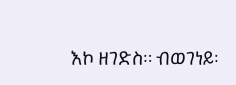እኮ ዘገድስ። ብወገነይ፡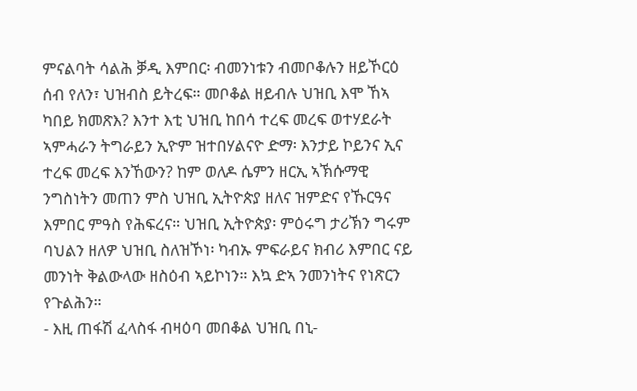ምናልባት ሳልሕ ቓዲ እምበር፡ ብመንነቱን ብመቦቆሉን ዘይኾርዕ ሰብ የለን፣ ህዝብስ ይትረፍ። መቦቆል ዘይብሉ ህዝቢ እሞ ኸኣ ካበይ ክመጽእ? እንተ እቲ ህዝቢ ከበሳ ተረፍ መረፍ ወተሃደራት ኣምሓራን ትግራይን ኢዮም ዝተበሃልናዮ ድማ፡ እንታይ ኮይንና ኢና ተረፍ መረፍ እንኸውን? ከም ወለዶ ሴምን ዘርኢ ኣኽሱማዊ ንግስነትን መጠን ምስ ህዝቢ ኢትዮጵያ ዘለና ዝምድና የኹርዓና እምበር ምዓስ የሕፍረና። ህዝቢ ኢትዮጵያ፡ ምዕሩግ ታሪኽን ግሩም ባህልን ዘለዎ ህዝቢ ስለዝኾነ፡ ካብኡ ምፍራይና ክብሪ እምበር ናይ መንነት ቅልውላው ዘስዕብ ኣይኮነን። እኳ ድኣ ንመንነትና የነጽርን የጉልሕን።
- እዚ ጠፋሽ ፈላስፋ ብዛዕባ መበቆል ህዝቢ በኒ-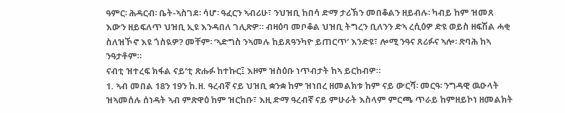ዓምር፡ ሕዳርብ፡ ቤት-ኣስገደ፡ ሳሆ፡ ዓፈርን ኣብሪሁ፣ ንህዝቢ ከበሳ ድማ ታሪኽን መበቆልን ዘይብሉ፡ ካብይ ከም ዝመጸ እውን ዘይፍለጥ ህዝቢ ኢዩ እንዳበለ ገሊጽዎ። ብዛዕባ መቦቆል ህዝቢ ትግረን ቢለንን ድኣ ረሲዕዎ ድዩ ወይስ ዘፍሽል ሓቂ ስለዝኾኖ እዩ ጎስዪዎ? መቸም፡ ‘ኣድግስ ንኣመሉ ከይጸዓንካዮ ይጠርጥ’ እንድዩ፣ ሎሚ ንዓና ጸሪፉና ኣሎ፡ ጽባሕ ከኣ ንዓታቶም።
ናብቲ ዝተረፍ ክፋል ናይ’ቲ ጽሑፉ ከተኩር፤ እዞም ዝስዕቡ ነጥብታት ከኣ ይርከብዎ።
1. ኣብ መበል 18ን 19ን ከ.ዘ. ዓረብኛ ናይ ህዝቢ ቋንቋ ከም ዝነበረ ዘመልክቱ ከም ናይ ውርሻ፡ መርዓ፡ ንግዳዊ ዉዑላት ዝኣመሰሉ ሰነዳት ኣብ ምጽዋዕ ከም ዝርከቡ፣ እዚ ድማ ዓረብኛ ናይ ምሁራት እስላም ምርጫ ጥራይ ከምዘይኮነ ዘመልክት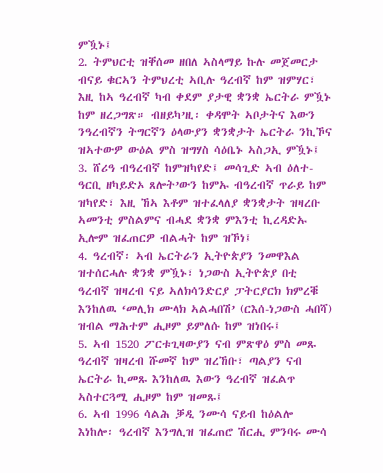ምዃኑ፤
2. ትምህርቲ ዝቐሰመ ዘበለ ኣስላማይ ኩሉ መጀመርታ ብናይ ቁርኣን ትምህረቲ ኣቢሉ ዓረብኛ ከም ዝምሃር፣ እዚ ከኣ ዓረብኛ ካብ ቀደም ያታዊ ቋንቋ ኤርትራ ምዃኑ ከም ዘረጋግጽ። ብዘይካ’ዚ፡ ቀዳሞት ኣቦታትና እውን ንዓረብኛን ትግርኛን ዕላውያን ቋንቋታት ኤርትራ ንኪኾና ዝኣተውዎ ውዕል ምስ ዝግሃስ ሳዕቤኑ ኣስጋኢ ምዃኑ፤
3. ሸሪዓ ብዓረብኛ ከምዝካየድ፤ መሳጊድ ኣብ ዕለተ-ዓርቢ ዘካይድኦ ጸሎት’ውን ከምኡ ብዓረብኛ ጥራይ ከም ዝካየድ፣ እዚ ኸኣ እቶም ዝተፈላለያ ቋንቋታት ዝዛረቡ ኣመንቲ ምስልምና ብሓደ ቋንቋ ምእንቲ ኪረዳድኡ ኢሎም ዝፈጠርዎ ብልሓት ከም ዝኾነ፤
4. ዓረብኛ፡ ኣብ ኤርትራን ኢትዮጵያን ንመዋእል ዝተሰርሓሉ ቋንቋ ምዃኑ፣ ነጋውስ ኢትዮጵያ በቲ ዓረብኛ ዝዛረብ ናይ ኣለክሳንድርያ ፓትርያርክ ክምረቑ እንከለዉ ‘መሊክ ሙላክ ኣልሓበሽ’ (ርእሰ-ነጋውስ ሓበሻ) ዝብል ማሕተም ሒዞም ይምለሱ ከም ዝነበሩ፤
5. ኣብ 1520 ፖርቱጊዛውያን ናብ ምጽዋዕ ምስ መጹ ዓረብኛ ዝዛረብ ሹመኛ ከም ዝረኸቡ፣ ጣልያን ናብ ኤርትራ ኪመጹ እንከለዉ እውን ዓረብኛ ዝፈልጥ ኣስተርጓሚ ሒዞም ከም ዝመጹ፤
6. ኣብ 1996 ሳልሕ ቓዲ ንሙሳ ናይብ ከዕልሎ እነከሎ፡ ዓረብኛ እንግሊዝ ዝፈጠሮ ሽርሒ ምንባሩ ሙሳ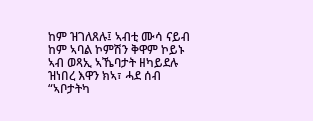ከም ዝገለጸሉ፤ ኣብቲ ሙሳ ናይብ ከም ኣባል ኮምሽን ቅዋም ኮይኑ ኣብ ወጻኢ ኣኼባታት ዘካይደሉ ዝነበረ እዋን ክኣ፣ ሓደ ሰብ “ኣቦታትካ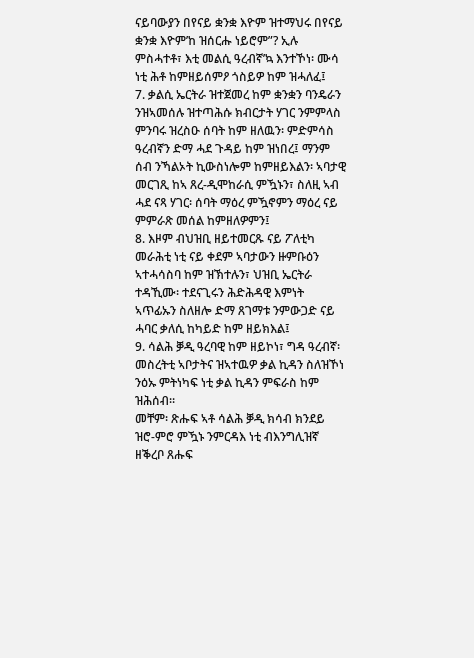ናይባውያን በየናይ ቋንቋ እዮም ዝተማህሩ በየናይ ቋንቋ እዮም’ከ ዝሰርሑ ነይሮም”? ኢሉ ምስሓተቶ፣ እቲ መልሲ ዓረብኛ’ኳ እንተኾነ፡ ሙሳ ነቲ ሕቶ ከምዘይሰምዖ ጎስይዎ ከም ዝሓለፈ፤
7. ቃልሲ ኤርትራ ዝተጀመረ ከም ቋንቋን ባንዴራን ንዝኣመሰሉ ዝተጣሕሱ ክብርታት ሃገር ንምምላስ ምንባሩ ዝረስዑ ሰባት ከም ዘለዉን፡ ምድምሳስ ዓረብኛን ድማ ሓደ ጉዳይ ከም ዝነበረ፤ ማንም ሰብ ንኻልኦት ኪውስነሎም ከምዘይእልን፡ ኣባታዊ መርገጺ ከኣ ጸረ-ዲሞከራሲ ምዃኑን፣ ስለዚ ኣብ ሓደ ናጻ ሃገር፡ ሰባት ማዕረ ምዃኖምን ማዕረ ናይ ምምራጽ መሰል ከምዘለዎምን፤
8. እዞም ብህዝቢ ዘይተመርጹ ናይ ፖለቲካ መራሕቲ ነቲ ናይ ቀደም ኣባታውን ዙምቡዕን ኣተሓሳስባ ከም ዝኽተሉን፣ ህዝቢ ኤርትራ ተዳኺሙ፡ ተደናጊሩን ሕድሕዳዊ እምነት ኣጥፊኡን ስለዘሎ ድማ ጸገማቱ ንምውጋድ ናይ ሓባር ቃለሲ ከካይድ ከም ዘይክእል፤
9. ሳልሕ ቓዲ ዓረባዊ ከም ዘይኮነ፣ ግዳ ዓረብኛ፡ መስረትቲ ኣቦታትና ዝኣተዉዎ ቃል ኪዳን ስለዝኾነ ንዕኡ ምትነካፍ ነቲ ቃል ኪዳን ምፍራስ ከም ዝሕሰብ።
መቸም፡ ጽሑፍ ኣቶ ሳልሕ ቓዲ ክሳብ ክንደይ ዝሮ-ምሮ ምዃኑ ንምርዳእ ነቲ ብእንግሊዝኛ ዘቕረቦ ጸሑፍ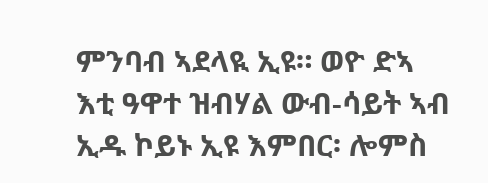ምንባብ ኣደላዪ ኢዩ። ወዮ ድኣ እቲ ዓዋተ ዝብሃል ውብ-ሳይት ኣብ ኢዱ ኮይኑ ኢዩ እምበር፡ ሎምስ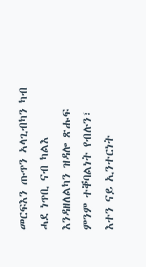መርፍእን ጡጥን ኣላጊብካን ካብ ሓደ ነጥቢ ናብ ካልእ እንዳዘለልካን ዝዳሎ ጽሑፍ ምንም ተቐባልነት የብሉን፣ እተን ናይ ኢንተርነት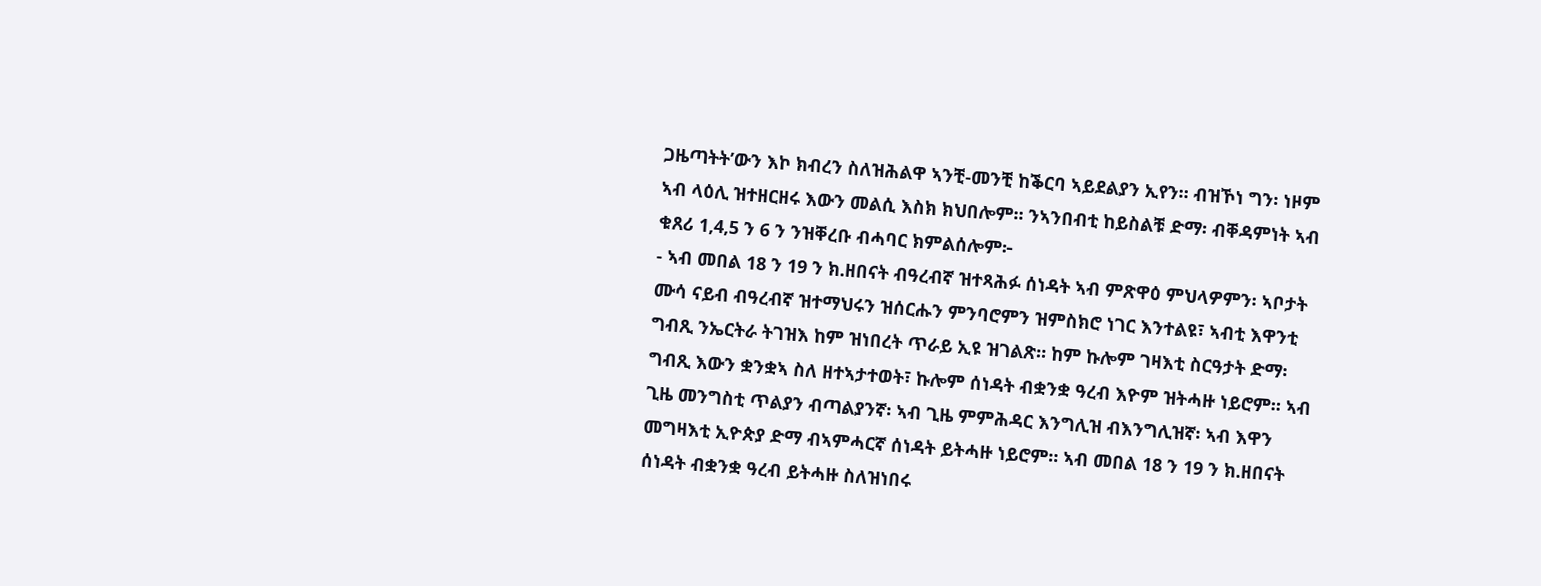ጋዜጣትት’ውን እኮ ክብረን ስለዝሕልዋ ኣንቺ-መንቺ ከቕርባ ኣይደልያን ኢየን። ብዝኾነ ግን፡ ነዞም ኣብ ላዕሊ ዝተዘርዘሩ እውን መልሲ እስክ ክህበሎም። ንኣንበብቲ ከይስልቹ ድማ፡ ብቐዳምነት ኣብ ቁጸሪ 1,4,5 ን 6 ን ንዝቐረቡ ብሓባር ክምልሰሎም፦
- ኣብ መበል 18 ን 19 ን ክ.ዘበናት ብዓረብኛ ዝተጻሕፉ ሰነዳት ኣብ ምጽዋዕ ምህላዎምን፡ ኣቦታት ሙሳ ናይብ ብዓረብኛ ዝተማህሩን ዝሰርሑን ምንባሮምን ዝምስክሮ ነገር እንተልዩ፣ ኣብቲ እዋንቲ ግብጺ ንኤርትራ ትገዝእ ከም ዝነበረት ጥራይ ኢዩ ዝገልጽ። ከም ኩሎም ገዛእቲ ስርዓታት ድማ፡ ግብጺ እውን ቋንቋኣ ስለ ዘተኣታተወት፣ ኩሎም ሰነዳት ብቋንቋ ዓረብ እዮም ዝትሓዙ ነይሮም። ኣብ ጊዜ መንግስቲ ጥልያን ብጣልያንኛ፡ ኣብ ጊዜ ምምሕዳር እንግሊዝ ብእንግሊዝኛ፡ ኣብ እዋን መግዛእቲ ኢዮጵያ ድማ ብኣምሓርኛ ሰነዳት ይትሓዙ ነይሮም። ኣብ መበል 18 ን 19 ን ክ.ዘበናት ሰነዳት ብቋንቋ ዓረብ ይትሓዙ ስለዝነበሩ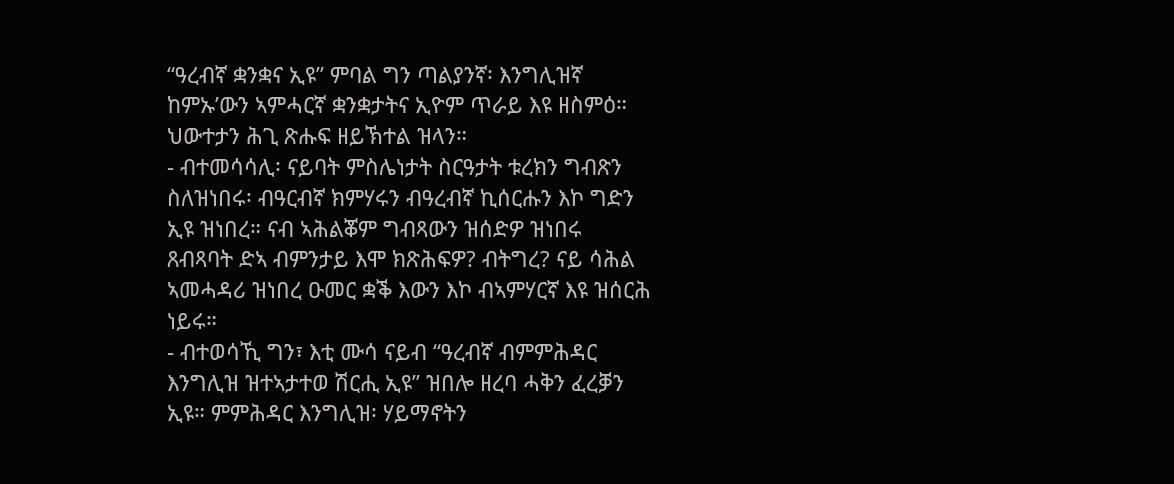“ዓረብኛ ቋንቋና ኢዩ” ምባል ግን ጣልያንኛ፡ እንግሊዝኛ ከምኡ’ውን ኣምሓርኛ ቋንቋታትና ኢዮም ጥራይ እዩ ዘስምዕ። ህውተታን ሕጊ ጽሑፍ ዘይኽተል ዝላን።
- ብተመሳሳሊ፡ ናይባት ምስሌነታት ስርዓታት ቱረክን ግብጽን ስለዝነበሩ፡ ብዓርብኛ ክምሃሩን ብዓረብኛ ኪሰርሑን እኮ ግድን ኢዩ ዝነበረ። ናብ ኣሕልቖም ግብጻውን ዝሰድዎ ዝነበሩ ጸብጻባት ድኣ ብምንታይ እሞ ክጽሕፍዎ? ብትግረ? ናይ ሳሕል ኣመሓዳሪ ዝነበረ ዑመር ቋቕ እውን እኮ ብኣምሃርኛ እዩ ዝሰርሕ ነይሩ።
- ብተወሳኺ ግን፣ እቲ ሙሳ ናይብ “ዓረብኛ ብምምሕዳር እንግሊዝ ዝተኣታተወ ሽርሒ ኢዩ” ዝበሎ ዘረባ ሓቅን ፈረቓን ኢዩ። ምምሕዳር እንግሊዝ፡ ሃይማኖትን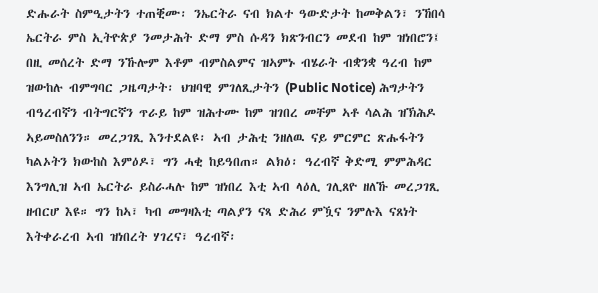ድሑራት ስምዒታትን ተጠቒሙ፡ ንኤርትራ ናብ ክልተ ዓውድታት ከመቅልን፣ ንኸበሳ ኤርትራ ምስ ኢትዮጵያ ንመታሕት ድማ ምስ ሱዳን ክጽንብርን መደብ ከም ዝነበሮን፤ በዚ መሰረት ድማ ንኹሎም እቶም ብምስልምና ዝኣምኑ ብሄራት ብቋንቋ ዓረብ ከም ዝውከሉ ብምግባር ጋዜጣታት፡ ህዝባዊ ምገለጺታትን (Public Notice) ሕግታትን ብዓረብኛን ብትግርኛን ጥራይ ከም ዝሕተሙ ከም ዝገበረ መቸም ኣቶ ሳልሕ ዝኽሕዶ ኣይመስለንን። መረጋገጺ እንተደልዩ፡ ኣብ ታሕቲ ንዘለዉ ናይ ምርምር ጽሑፋትን ካልኦትን ክውከስ እምዕዶ፣ ግን ሓቂ ከይዓበጠ። ልክዕ፡ ዓረብኛ ቅድሚ ምምሕዳር እንግሊዝ ኣብ ኤርትራ ይስራሓሉ ከም ዝነበረ እቲ ኣብ ላዕሊ ገሊጸዮ ዘለኹ መረጋገጺ ዘብርሆ እዩ። ግን ከኣ፣ ካብ መግዛእቲ ጣልያን ናጻ ድሕሪ ምዃና ንምሉእ ናጸነት እትቀራረብ ኣብ ዝነበረት ሃገረና፣ ዓረብኛ፡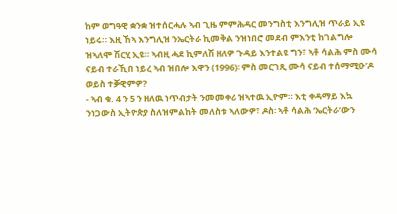ከም ወግዓዊ ቋንቋ ዝተሰርሓሉ ኣብ ጊዜ ምምሕዳር መንግስቲ እንግሊዝ ጥራይ ኢዩ ነይሩ። እዚ ኸኣ እንግሊዝ ንኤርትራ ኪመቅል ንዝነበሮ መደብ ምእንቲ ከገልግሎ ዝኣለሞ ሽርሂ ኢዩ። ኣብዚ ሓደ ኪምለሽ ዘለዎ ጉዳይ እንተልዩ ግን፣ ኣቶ ሳልሕ ምስ ሙሳ ናይብ ተራኺበ ነይረ ኣብ ዝበሎ እዋን (1996)፡ ምስ መርገጺ ሙሳ ናይብ ተሰማሚዑ’ዶ ወይስ ተቓዊምዎ?
- ኣብ ቁ. 4 ን 5 ን ዘለዉ ነጥብታት ንመመቀሪ ዝኣተዉ ኢዮም። እቲ ቀዳማይ እኳ ንነጋውስ ኢትዮጵያ ስለዝምልከት መለስቱ ኣለውዎ፣ ዶስ፡ ኣቶ ሳልሕ ‘ኤርትራ’ውን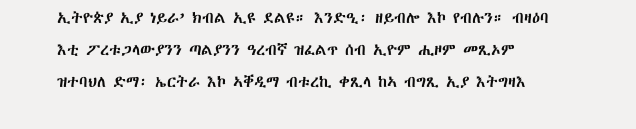ኢትዮጵያ ኢያ ነይራ’ ክብል ኢዩ ደልዩ። እንድዒ፡ ዘይብሎ እኮ የብሉን። ብዛዕባ እቲ ፖረቱጋላውያንን ጣልያንን ዓረብኛ ዝፈልጥ ሰብ ኢዮም ሒዞም መጺኦም ዝተባህለ ድማ፡ ኤርትራ እኮ ኣቐዲማ ብቱረኪ ቀጺላ ከኣ ብግጺ ኢያ እትግዛእ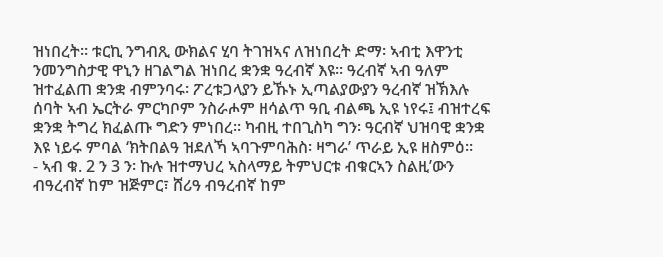ዝነበረት። ቱርኪ ንግብጺ ውክልና ሂባ ትገዝኣና ለዝነበረት ድማ፡ ኣብቲ እዋንቲ ንመንግስታዊ ዋኒን ዘገልግል ዝነበረ ቋንቋ ዓረብኛ እዩ። ዓረብኛ ኣብ ዓለም ዝተፈልጠ ቋንቋ ብምንባሩ፡ ፖረቱጋላያን ይኹኑ ኢጣልያውያን ዓረብኛ ዝኽእሉ ሰባት ኣብ ኤርትራ ምርካቦም ንስራሖም ዘሳልጥ ዓቢ ብልጫ ኢዩ ነየሩ፤ ብዝተረፍ ቋንቋ ትግረ ክፈልጡ ግድን ምነበረ። ካብዚ ተበጊስካ ግን፡ ዓርብኛ ህዝባዊ ቋንቋ እዩ ነይሩ ምባል ‘ክትበልዓ ዝደለኻ ኣባጉምባሕስ፡ ዛግራ’ ጥራይ ኢዩ ዘስምዕ።
- ኣብ ቁ. 2 ን 3 ን፡ ኩሉ ዝተማህረ ኣስላማይ ትምህርቱ ብቁርኣን ስልዚ’ውን ብዓረብኛ ከም ዝጅምር፣ ሸሪዓ ብዓረብኛ ከም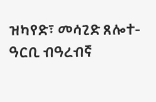ዝካየድ፣ መሳጊድ ጸሎተ-ዓርቢ ብዓረብኛ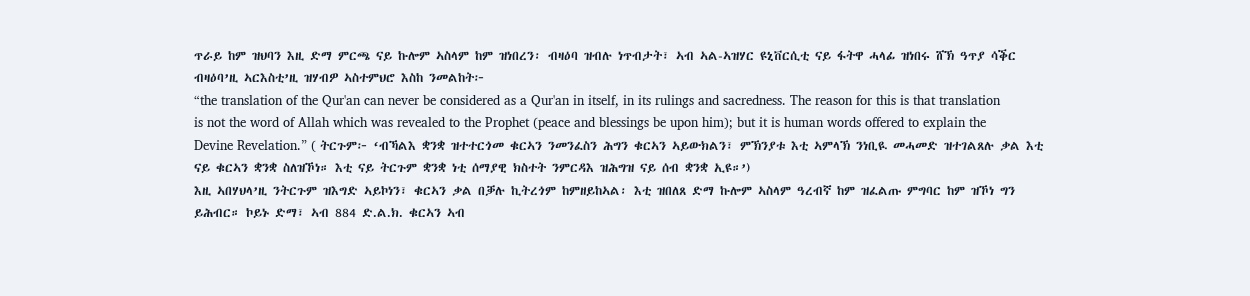ጥራይ ከም ዝህባን እዚ ድማ ምርጫ ናይ ኩሎም ኣስላም ከም ዝነበረን፡ ብዛዕባ ዝብሉ ነጥብታት፣ ኣብ ኣል-ኣዝሃር ዩኒቨርሲቲ ናይ ፋትዋ ሓላፊ ዝነበሩ ሸኽ ዓጥያ ሳቕር ብዛዕባ’ዚ ኣርእስቲ’ዚ ዝሃብዎ ኣስተምህሮ እስከ ንመልከት፦
“the translation of the Qur'an can never be considered as a Qur'an in itself, in its rulings and sacredness. The reason for this is that translation is not the word of Allah which was revealed to the Prophet (peace and blessings be upon him); but it is human words offered to explain the Devine Revelation.” ( ትርጉም፦ ‘ብኻልእ ቋንቋ ዝተተርጎመ ቁርኣን ንመንፈስን ሕግን ቁርኣን ኣይውክልን፣ ምኽንያቱ እቲ ኣምላኽ ንነቢዪ መሓመድ ዝተገልጸሉ ቃል እቲ ናይ ቁርኣን ቋንቋ ስለዝኾነ። እቲ ናይ ትርጉም ቋንቋ ነቲ ሰማያዊ ክስተት ንምርዳእ ዝሕግዝ ናይ ሰብ ቋንቋ ኢዩ።’)
እዚ ኣበሃህላ’ዚ ንትርጉም ዝእግድ ኣይኮነን፣ ቁርኣን ቃል በቓሉ ኪትረጎም ከምዘይከኣል፡ እቲ ዝበለጸ ድማ ኩሎም ኣስላም ዓረብኛ ከም ዝፈልጡ ምግባር ከም ዝኾነ ግን ይሕብር። ኮይኑ ድማ፣ ኣብ 884 ድ.ል.ክ. ቁርኣን ኣብ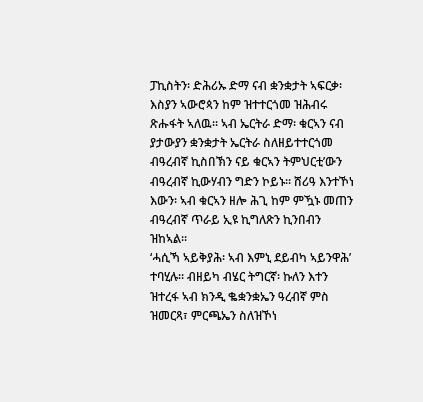ፓኪስትን፡ ድሕሪኡ ድማ ናብ ቋንቋታት ኣፍርቃ፡ እስያን ኣውሮጳን ከም ዝተተርጎመ ዝሕብሩ ጽሑፋት ኣለዉ። ኣብ ኤርትራ ድማ፡ ቁርኣን ናብ ያታውያን ቋንቋታት ኤርትራ ስለዘይተተርጎመ ብዓረብኛ ኪስበኽን ናይ ቁርኣን ትምህርቲ’ውን ብዓረብኛ ኪውሃብን ግድን ኮይኑ። ሸሪዓ እንተኾነ እውን፡ ኣብ ቁርኣን ዘሎ ሕጊ ከም ምዃኑ መጠን ብዓረብኛ ጥራይ ኢዩ ኪግለጽን ኪንበብን ዝከኣል።
‘ሓሲኻ ኣይቅያሕ፡ ኣብ እምኒ ደይብካ ኣይንዋሕ’ ተባሂሉ። ብዘይካ ብሄር ትግርኛ፡ ኩለን እተን ዝተረፋ ኣብ ክንዲ ቈቋንቋኤን ዓረብኛ ምስ ዝመርጻ፣ ምርጫኤን ስለዝኾነ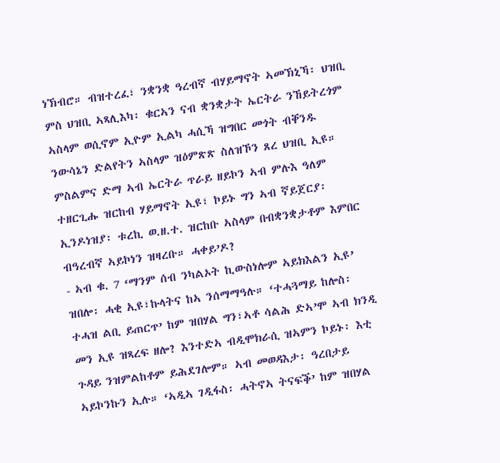ነኽብሮ። ብዝተረፈ፣ ንቋንቋ ዓረብኛ ብሃይማኖት ኣመኽኒኻ፡ ህዝቢ ምስ ህዝቢ ኣጻሊእካ፡ ቁርኣን ናብ ቋንቋታት ኤርትራ ንኸይትረጎም ኣስላም ወሲኖም ኢዮም ኢልካ ሓሲኻ ዝግበር መጎት ብቐንዱ ንውሳኔን ድልየትን ኣስላም ዝዕምጽጽ ስለዝኾን ጸረ ህዝቢ ኢዩ። ምስልምና ድማ ኣብ ኤርትራ ጥራይ ዘይኮን ኣብ ምሉእ ዓለም ተዘርጊሑ ዝርከብ ሃይማኖት ኢዩ፣ ኮይኑ ግን ኣብ ኛይጀርያ፡ ኢንዶነዝያ፡ ቱረኪ ወ.ዘ.ተ. ዝርከቡ ኣስላም በብቋንቋታቶም እምበር ብዓረብኛ ኣይኮነን ዝዛረቡ። ሓቀይ’ዶ?
- ኣብ ቁ. 7 ‘ማንም ሰብ ንካልኦት ኪውስነሎም ኣይክእልን ኢዩ’ ዝበሎ፡ ሓቂ ኢዩ፣ኩላትና ከኣ ንሰማማዓሉ። ‘ተሓጓማይ ከሎስ፡ ተሓዝ ልቢ ይጠርጥ’ ከም ዝበሃል ግን፣ኣቶ ሳልሕ ድኣ’ሞ ኣብ ክንዲ መን ኢዩ ዝጻረፍ ዘሎ? እንተድኣ ብዲሞክራሲ ዝኣምን ኮይኑ፡ እቲ ጉዳይ ንዝምልከቶም ይሕደገሎም። ኣብ መወዳእታ፡ ዓረበታይ ኣይኮንኩን ኢሉ። ‘ኣዲኣ ገዲፋስ፡ ሓትኖኣ ትናፍቕ’ ከም ዝበሃል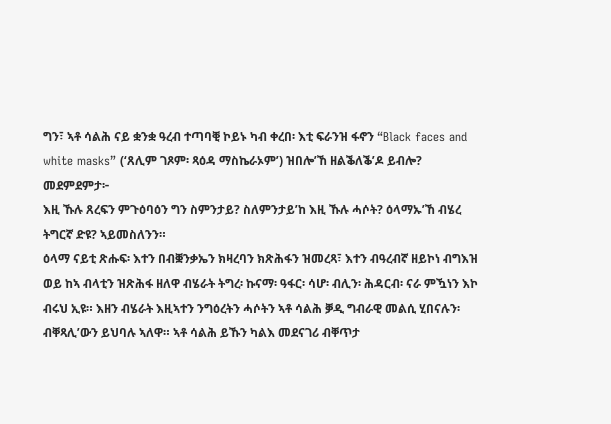ግን፣ ኣቶ ሳልሕ ናይ ቋንቋ ዓረብ ተጣባቒ ኮይኑ ካብ ቀረበ፡ እቲ ፍራንዝ ፋኖን “Black faces and white masks” (‘ጸሊም ገጾም፡ ጻዕዳ ማስኬራኦም’) ዝበሎ’ኸ ዘልቕለቕ’ዶ ይብሎ?
መደምደምታ፦
እዚ ኹሉ ጸረፍን ምጉዕባዕን ግን ስምንታይ? ስለምንታይ’ከ እዚ ኹሉ ሓሶት? ዕላማኡ’ኸ ብሄረ ትግርኛ ድዩ? ኣይመስለንን።
ዕላማ ናይቲ ጽሑፍ፡ እተን በብቛንቃኤን ክዛረባን ክጽሕፋን ዝመረጻ፣ እተን ብዓረብኛ ዘይኮነ ብግእዝ ወይ ከኣ ብላቲን ዝጽሕፋ ዘለዋ ብሄራት ትግረ፡ ኩናማ፡ ዓፋር፡ ሳሆ፡ ብሊን፡ ሕዳርብ፡ ናራ ምዃነን እኮ ብሩህ ኢዩ። እዘን ብሄራት እዚኣተን ንግዕረትን ሓሶትን ኣቶ ሳልሕ ቓዲ ግብራዊ መልሲ ሂበናሉን፡ ብቐጻሊ’ውን ይህባሉ ኣለዋ። ኣቶ ሳልሕ ይኹን ካልእ መደናገሪ ብቐጥታ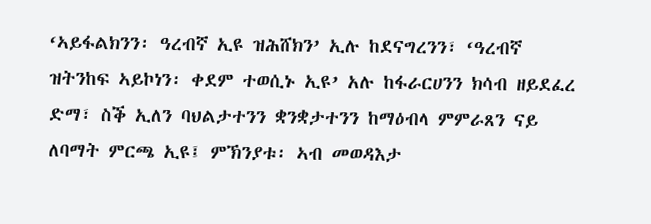‘ኣይፋልክንን፡ ዓረብኛ ኢዩ ዝሕሸክን’ ኢሉ ከደናግረንን፣ ‘ዓረብኛ ዝትንከፍ ኣይኮነን፡ ቀደም ተወሲኑ ኢዩ’ አሉ ከፋራርሀንን ክሳብ ዘይደፈረ ድማ፣ ስቕ ኢለን ባህልታተንን ቋንቋታተንን ከማዕብላ ምምራጸን ናይ ለባማት ምርጫ ኢዩ፤ ምኽንያቱ፡ ኣብ መወዳእታ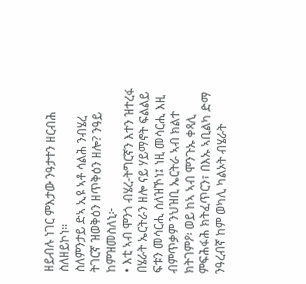ዘይብሉ ነገር ምእታው ንዓታተን ዘርብሕ ስለዘይኮነ።
ስለምንታይ ድኣ ኢዩ ኣቶ ሳልሕ ንብሄረ ትገርኛ ዝወቅዕን ዘጥቅዕን ዘሎ? ንዓይ ከምዝመስለኒ፦
• እቲ ኣብ ሞንጎ ብሄረ-ትግርኛን እተን ዝተረፋ በሄራት ኤርትራን ዘሎ ናይ ሃይማኖት ፍልልይ ፍቱን መሳርሒ ስለዝኾነ፤ ነዚ መሳርሒ እዚ ብምጥቃም ንህዝቢ ኤርትራ ኣብ ክልተ ክትገምዖ፡ ወይ ከኣ ኣብ ሞንጉኡ ቀጻሊ ምፍሕፋሕ ክትፈጥርን፣ በእኡ ኣቢልካ ድማ ንዓረብኛ ከም ወካሊ ካልኦት ብሄራት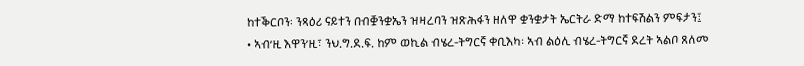ከተቕርቦን፡ ንጻዕሪ ናይተን በብቛንቋኤን ዝዛረባን ዝጽሕፋን ዘለዋ ቋንቋታት ኤርትራ ድማ ከተፍሽልን ምፍታን፤
• ኣብ’ዚ እዋን’ዚ፣ ንህ.ግ.ደ.ፍ. ከም ወኪል ብሄረ-ትግርኛ ቀቢእካ፡ ኣብ ልዕሊ ብሄረ-ትግርኛ ደረት ኣልቦ ጸለመ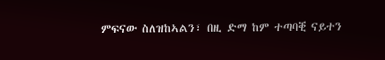ምፍናው ስለዝከኣልን፣ በዚ ድማ ከም ተጣባቒ ናይተን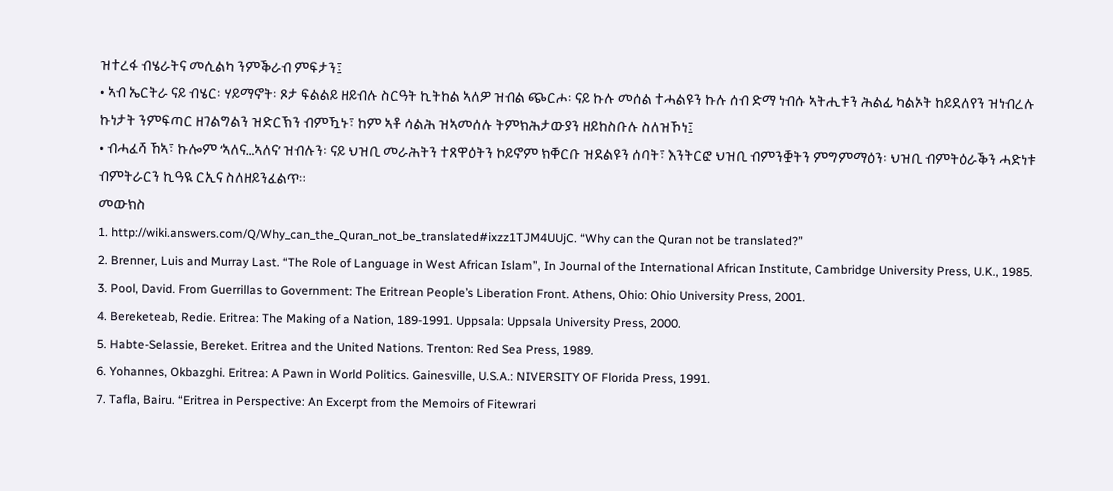ዝተረፋ ብሄራትና መሲልካ ንምቕራብ ምፍታን፤
• ኣብ ኤርትራ ናይ ብሄር፡ ሃይማኖት፡ ጾታ ፍልልይ ዘይብሉ ስርዓት ኪትከል ኣለዎ ዝብል ጭርሖ፡ ናይ ኩሉ መሰል ተሓልዩን ኩሉ ሰብ ድማ ነብሱ ኣትሒቱን ሕልፊ ካልኦት ከይደለየን ዝነብረሉ ኩነታት ንምፍጣር ዘገልግልን ዝድርኽን ብምዃኑ፣ ከም ኣቶ ሳልሕ ዝኣመሰሉ ትምክሕታውያን ዘይከስቡሉ ስለዝኾነ፤
• ብሓፈሻ ኸኣ፣ ኩሎም ‘ኣለና…ኣለና’ ዝብሉን፡ ናይ ህዝቢ መራሕትን ተጸዋዕትን ኮይኖም ክቐርቡ ዝደልዩን ሰባት፣ እንትርፎ ህዝቢ ብምንቛትን ምግምማዕን፡ ህዝቢ ብምትዕራቕን ሓድነቱ ብምትራርን ኪዓዪ ርኢና ስለዘይንፈልጥ።
መውክስ
1. http://wiki.answers.com/Q/Why_can_the_Quran_not_be_translated#ixzz1TJM4UUjC. “Why can the Quran not be translated?”
2. Brenner, Luis and Murray Last. “The Role of Language in West African Islam”, In Journal of the International African Institute, Cambridge University Press, U.K., 1985.
3. Pool, David. From Guerrillas to Government: The Eritrean People’s Liberation Front. Athens, Ohio: Ohio University Press, 2001.
4. Bereketeab, Redie. Eritrea: The Making of a Nation, 189-1991. Uppsala: Uppsala University Press, 2000.
5. Habte-Selassie, Bereket. Eritrea and the United Nations. Trenton: Red Sea Press, 1989.
6. Yohannes, Okbazghi. Eritrea: A Pawn in World Politics. Gainesville, U.S.A.: NIVERSITY OF Florida Press, 1991.
7. Tafla, Bairu. “Eritrea in Perspective: An Excerpt from the Memoirs of Fitewrari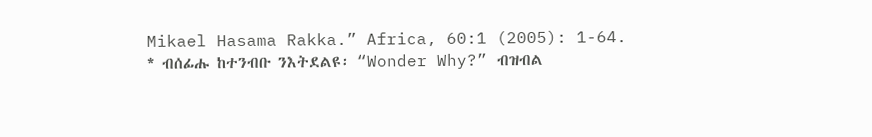Mikael Hasama Rakka.” Africa, 60:1 (2005): 1-64.
* ብሰፊሑ ከተንብቡ ንእትደልዩ፡ “Wonder Why?” ብዝብል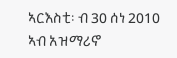ኣርእስቲ፡ ብ 30 ሰነ 2010 ኣብ አዝማሪኖ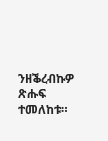ንዘቕረብኩዎ ጽሑፍ ተመለከቱ።